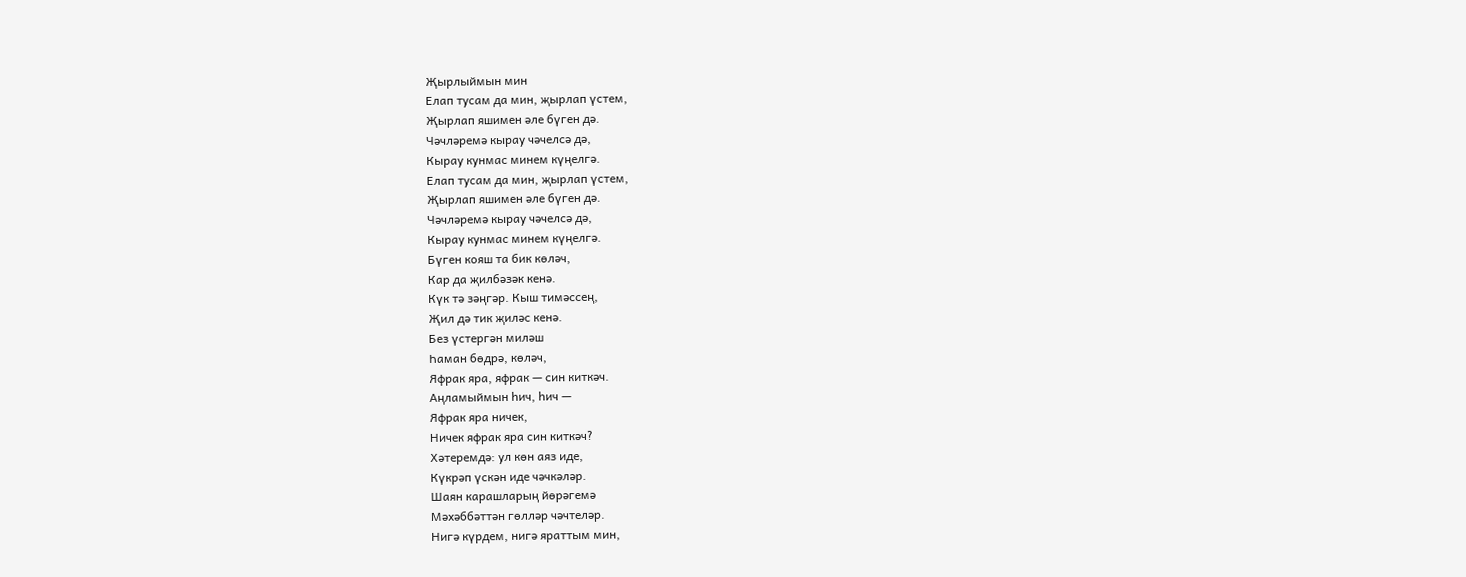Җырлыймын мин
Елап тусам да мин, җырлап үстем,
Җырлап яшимен әле бүген дә.
Чәчләремә кырау чәчелсә дә,
Кырау кунмас минем күңелгә.
Елап тусам да мин, җырлап үстем,
Җырлап яшимен әле бүген дә.
Чәчләремә кырау чәчелсә дә,
Кырау кунмас минем күңелгә.
Бүген кояш та бик көләч,
Кар да җилбәзәк кенә.
Күк тә зәңгәр. Кыш тимәссең,
Җил дә тик җиләс кенә.
Без үстергән миләш
Һаман бөдрә, көләч,
Яфрак яра, яфрак — син киткәч.
Аңламыймын һич, һич —
Яфрак яра ничек,
Ничек яфрак яра син киткәч?
Хәтеремдә: ул көн аяз иде,
Күкрәп үскән иде чәчкәләр.
Шаян карашларың йөрәгемә
Мәхәббәттән гөлләр чәчтеләр.
Нигә күрдем, нигә яраттым мин,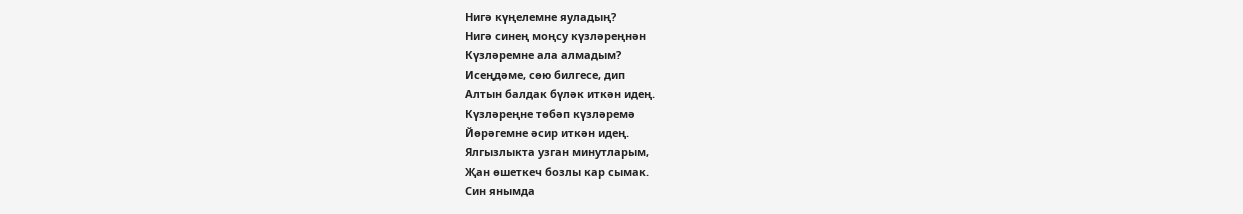Нигә күңелемне яуладың?
Нигә синең моңсу күзләреңнән
Күзләремне ала алмадым?
Исеңдәме, сөю билгесе, дип
Алтын балдак бүләк иткән идең.
Күзләреңне төбәп күзләремә
Йөрәгемне әсир иткән идең.
Ялгызлыкта узган минутларым,
Җан өшеткеч бозлы кар сымак.
Син янымда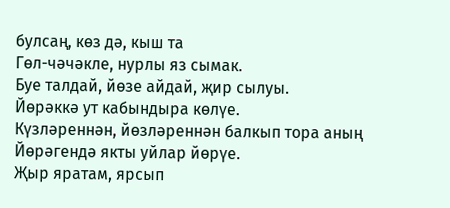булсаң, көз дә, кыш та
Гөл-чәчәкле, нурлы яз сымак.
Буе талдай, йөзе айдай, җир сылуы.
Йөрәккә ут кабындыра көлүе.
Күзләреннән, йөзләреннән балкып тора аның
Йөрәгендә якты уйлар йөрүе.
Җыр яратам, ярсып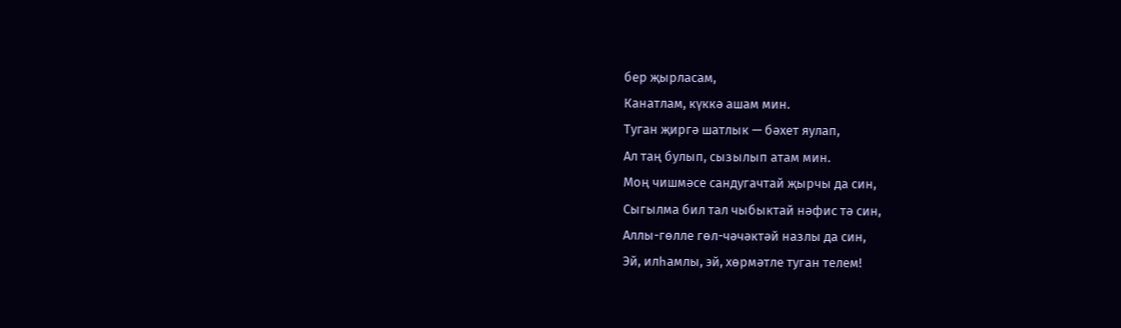бер җырласам,
Канатлам, күккә ашам мин.
Туган җиргә шатлык — бәхет яулап,
Ал таң булып, сызылып атам мин.
Моң чишмәсе сандугачтай җырчы да син,
Сыгылма бил тал чыбыктай нәфис тә син,
Аллы-гөлле гөл-чәчәктәй назлы да син,
Эй, илһамлы, эй, хөрмәтле туган телем!